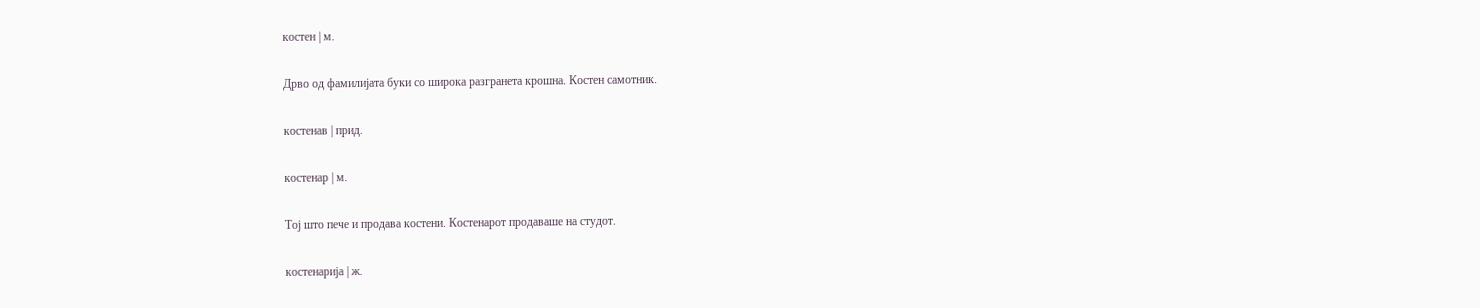костен | м.

Дрво од фамилијата буки со широка разгранета крошна. Костен самотник.

костенав | прид.

костенар | м.

Тој што пече и продава костени. Костенарот продаваше на студот.

костенарија | ж.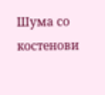Шума со костенови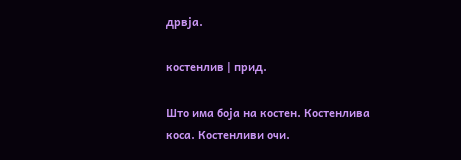дрвја.

костенлив | прид.

Што има боја на костен. Костенлива коса. Костенливи очи.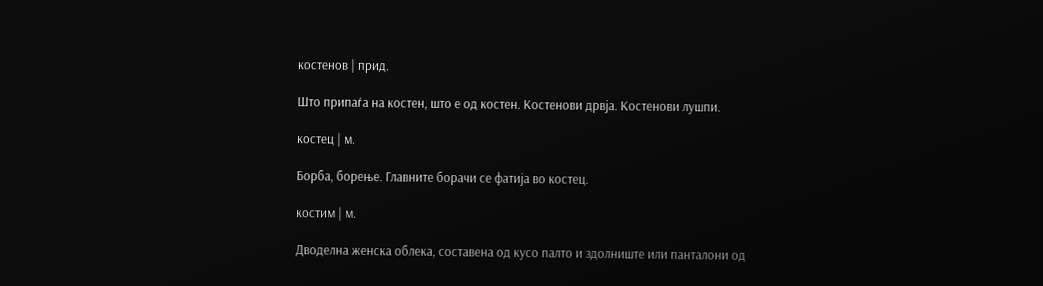костенов | прид.

Што припаѓа на костен, што е од костен. Костенови дрвја. Костенови лушпи.

костец | м.

Борба, борење. Главните борачи се фатија во костец.

костим | м.

Дводелна женска облека, составена од кусо палто и здолниште или панталони од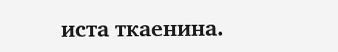иста ткаенина.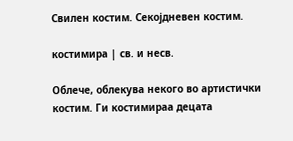Свилен костим. Секојдневен костим.

костимира | св. и несв.

Облече, облекува некого во артистички костим. Ги костимираа децата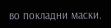во покладни маски.